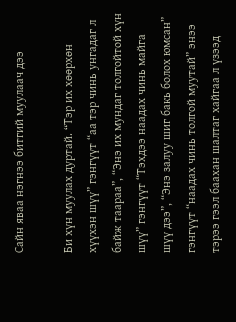Сайн яваа нэгнээ битгий муулаач дээ

Би хүн муулах дуртай. “Tэр их хөөрхөн хүүхэн шүү” гэнгүүт “аа тэр чинь унгадаг л байж таараа”, “Энэ их мундаг толгойтой хүн шүү” гэнгүүт “Тэхдээ наадах чинь майга шүү дээ”, “Энэ залуу шиг бакь болох юмсан” гэнгүүт “наадах чинь толгой муутай” энээ тэрээ гээл баахан шалтаг хайгаа л үзээд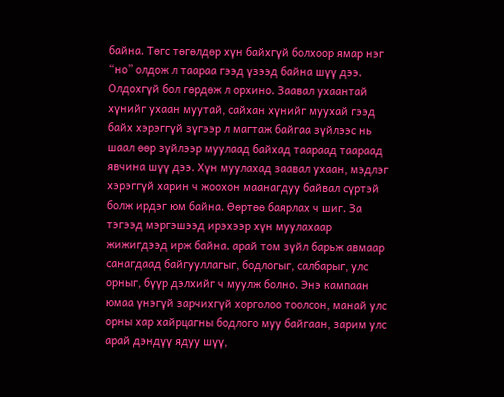байна. Төгс төгөлдөр хүн байхгүй болхоор ямар нэг “но” олдож л таараа гээд үзээд байна шүү дээ. Олдохгүй бол гөрдөж л орхино. Заавал ухаантай хүнийг ухаан муутай, сайхан хүнийг муухай гээд байх хэрэггүй зүгээр л магтаж байгаа зүйлээс нь шаал өөр зүйлээр муулаад байхад таараад таараад явчина шүү дээ. Хүн муулахад заавал ухаан, мэдлэг хэрэггүй харин ч жоохон маанагдуу байвал сүртэй болж ирдэг юм байна. Өөртөө баярлах ч шиг. За тэгээд мэргэшээд ирэхээр хүн муулахаар жижигдээд ирж байна. арай том зүйл барьж авмаар санагдаад байгууллагыг, бодлогыг, салбарыг, улс орныг, бүүр дэлхийг ч муулж болно. Энэ кампаан юмаа үнэгүй зарчихгүй хорголоо тоолсон, манай улс орны хар хайрцагны бодлого муу байгаан, зарим улс арай дэндүү ядуу шүү,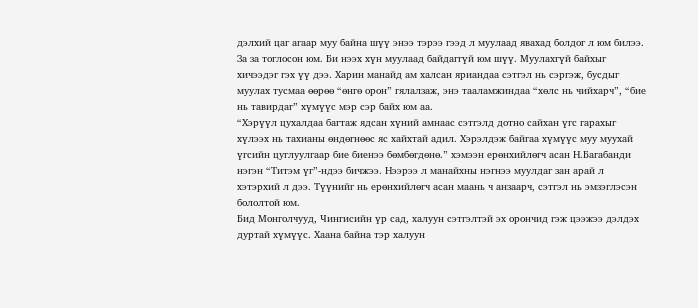дэлхий цаг агаар муу байна шүү энээ тэрээ гээд л муулаад явахад болдог л юм билээ.
За за тоглосон юм. Би нээх хүн муулаад байдаггүй юм шүү. Муулахгүй байхыг хичээдэг гэх үү дээ. Харин манайд ам халсан яриандаа сэтгэл нь сэргэж, бусдыг муулах тусмаа өөрөө “өнгө орон” гялалзаж, энэ тааламжиндаа “хөлс нь чийхарч”, “бие нь тавирдаг” хүмүүс мэр сэр байх юм аа.
“Хэрүүл цухалдаа багтаж ядсан хүний амнаас сэтгэлд дотно сайхан үгс гарахыг хүлээх нь тахианы өндөгнөөс яс хайхтай адил. Хэрэлдэж байгаа хүмүүс муу муухай үгсийн цуглуулгаар бие биенээ бөмбөгдөнө.” хэмээн ерөнхийлөгч асан Н.Багабанди нэгэн “Титэм үг”-ндээ бичжээ. Нээрээ л манайхны нэгнээ муулдаг зан арай л хэтэрхий л дээ. Түүнийг нь ерөнхийлөгч асан маань ч анзаарч, сэтгэл нь эмзэглэсэн бололтой юм.
Бид Монголчууд, Чингисийн үр сад, халуун сэтгэлтэй эх орончид гэж цээжээ дэлдэх дуртай хүмүүс. Хаана байна тэр халуун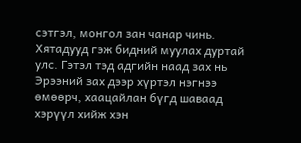сэтгэл, монгол зан чанар чинь. Хятадууд гэж бидний муулах дуртай улс. Гэтэл тэд адгийн наад зах нь Эрээний зах дээр хүртэл нэгнээ өмөөрч, хаацайлан бүгд шаваад хэрүүл хийж хэн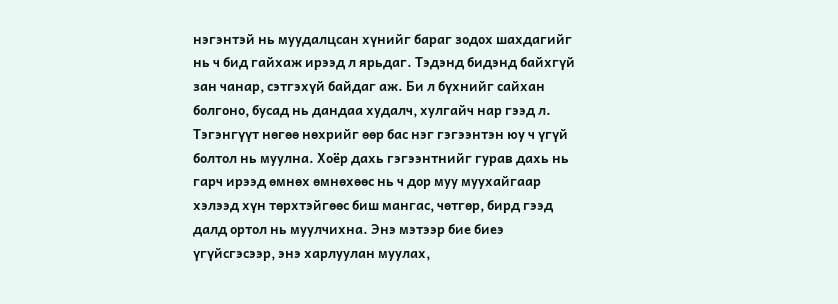нэгэнтэй нь муудалцсан хүнийг бараг зодох шахдагийг нь ч бид гайхаж ирээд л ярьдаг. Тэдэнд бидэнд байхгүй зан чанар, сэтгэхүй байдаг аж. Би л бүхнийг сайхан болгоно, бусад нь дандаа худалч, хулгайч нар гээд л. Тэгэнгүүт нөгөө нөхрийг өөр бас нэг гэгээнтэн юу ч үгүй болтол нь муулна. Хоёр дахь гэгээнтнийг гурав дахь нь гарч ирээд өмнөх өмнөхөөс нь ч дор муу муухайгаар хэлээд хүн төрхтэйгөөс биш мангас, чөтгөр, бирд гээд далд ортол нь муулчихна. Энэ мэтээр бие биеэ үгүйсгэсээр, энэ харлуулан муулах,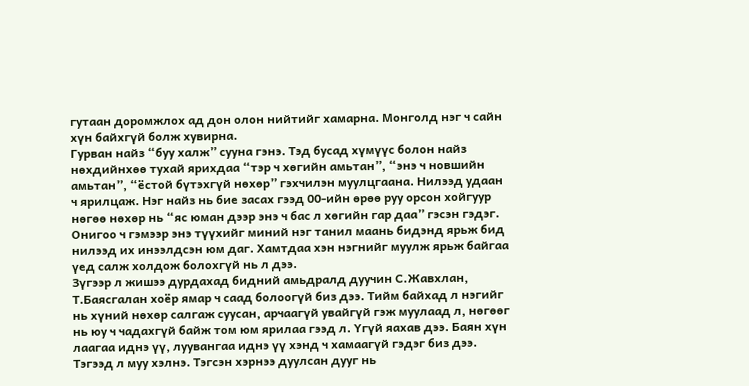гутаан доромжлох ад дон олон нийтийг хамарна. Монголд нэг ч сайн хүн байхгүй болж хувирна.
Гурван найз “буу халж” сууна гэнэ. Тэд бусад хүмүүс болон найз нөхдийнхөө тухай ярихдаа “тэр ч хөгийн амьтан”, “энэ ч новшийн амьтан”, “ёстой бүтэхгүй нөхөр” гэхчилэн муулцгаана. Нилээд удаан ч ярилцаж. Нэг найз нь бие засах гээд 00-ийн өрөө руу орсон хойгуур нөгөө нөхөр нь “яс юман дээр энэ ч бас л хөгийн гар даа” гэсэн гэдэг. Онигоо ч гэмээр энэ түүхийг миний нэг танил маань бидэнд ярьж бид нилээд их инээлдсэн юм даг. Хамтдаа хэн нэгнийг муулж ярьж байгаа үед салж холдож болохгүй нь л дээ.
Зүгээр л жишээ дурдахад бидний амьдралд дуучин С.Жавхлан, Т.Баясгалан хоёр ямар ч саад болоогүй биз дээ. Тийм байхад л нэгийг нь хүний нөхөр салгаж суусан, арчаагүй увайгүй гэж муулаад л, нөгөөг нь юу ч чадахгүй байж том юм ярилаа гээд л. Үгүй яахав дээ. Баян хүн лаагаа иднэ үү, луувангаа иднэ үү хэнд ч хамаагүй гэдэг биз дээ. Тэгээд л муу хэлнэ. Тэгсэн хэрнээ дуулсан дууг нь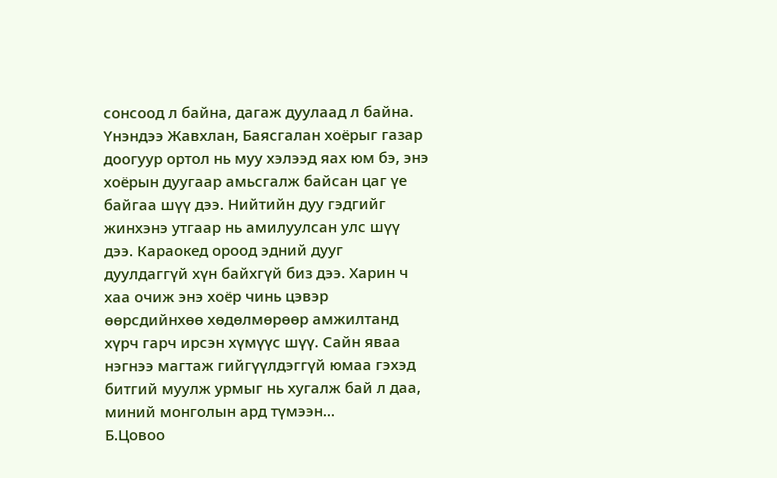сонсоод л байна, дагаж дуулаад л байна. Үнэндээ Жавхлан, Баясгалан хоёрыг газар доогуур ортол нь муу хэлээд яах юм бэ, энэ хоёрын дуугаар амьсгалж байсан цаг үе байгаа шүү дээ. Нийтийн дуу гэдгийг жинхэнэ утгаар нь амилуулсан улс шүү дээ. Караокед ороод эдний дууг дуулдаггүй хүн байхгүй биз дээ. Харин ч хаа очиж энэ хоёр чинь цэвэр өөрсдийнхөө хөдөлмөрөөр амжилтанд хүрч гарч ирсэн хүмүүс шүү. Сайн яваа нэгнээ магтаж гийгүүлдэггүй юмаа гэхэд битгий муулж урмыг нь хугалж бай л даа, миний монголын ард түмээн...
Б.Цовоо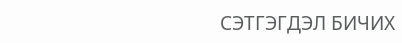СЭТГЭГДЭЛ БИЧИХ